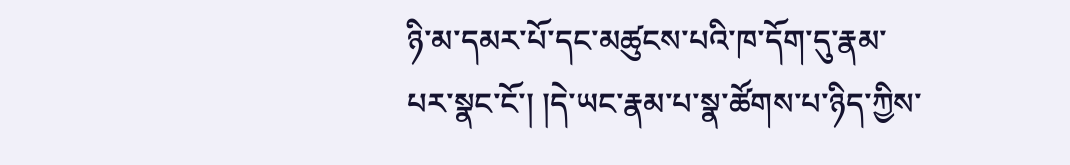ཉི་མ་དམར་པོ་དང་མཚུངས་པའི་ཁ་དོག་དུ་རྣམ་པར་སྣང་ངོ་། །དེ་ཡང་རྣམ་པ་སྣ་ཚོགས་པ་ཉིད་ཀྱིས་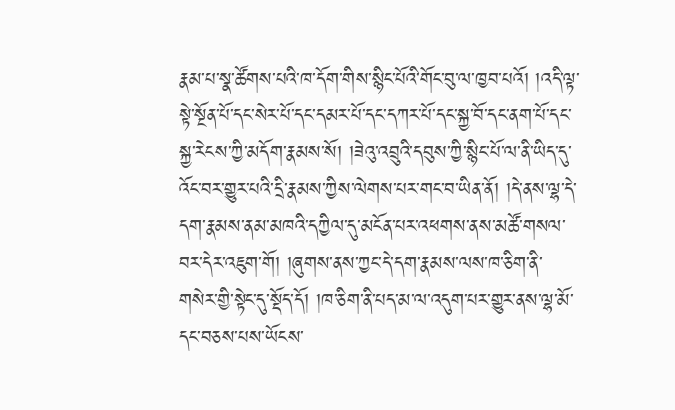རྣམ་པ་སྣ་ཚོགས་པའི་ཁ་དོག་གིས་སྙིང་པོའི་གོང་བུ་ལ་ཁྱབ་པའོ། །འདི་ལྟ་སྟེ་སྔོན་པོ་དང་སེར་པོ་དང་དམར་པོ་དང་དཀར་པོ་དང་སྐྱ་བོ་དང་ནག་པོ་དང་སྐྱ་རེངས་ཀྱི་མདོག་རྣམས་སོ། །ཟེའུ་འབྲུའི་དབུས་ཀྱི་སྙིང་པོ་ལ་ནི་ཡིད་དུ་འོང་བར་གྱུར་པའི་དྲི་རྣམས་ཀྱིས་ལེགས་པར་གང་བ་ཡིན་ནོ། །དེ་ནས་ལྷ་དེ་དག་རྣམས་ནམ་མཁའི་དཀྱིལ་དུ་མངོན་པར་འཕགས་ནས་མཚོ་གསལ་བར་དེར་འཇུག་གོ། །ཞུགས་ནས་ཀྱང་དེ་དག་རྣམས་ལས་ཁ་ཅིག་ནི་གསེར་གྱི་སྟེང་དུ་སྡོད་དོ། །ཁ་ཅིག་ནི་པད་མ་ལ་འདུག་པར་གྱུར་ནས་ལྷ་མོ་དང་བཅས་པས་ཡོངས་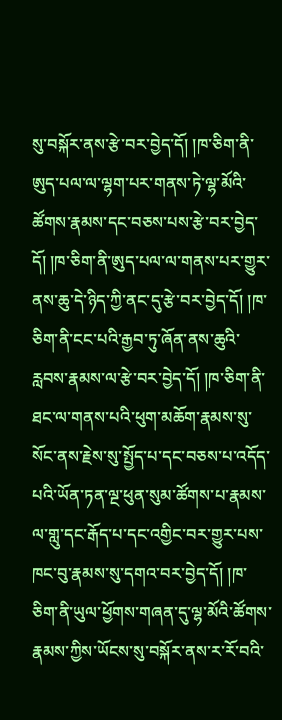སུ་བསྐོར་ནས་རྩེ་བར་བྱེད་དོ། །ཁ་ཅིག་ནི་ཨུད་པལ་ལ་ལྷག་པར་གནས་ཏེ་ལྷ་མོའི་ཚོགས་རྣམས་དང་བཅས་པས་རྩེ་བར་བྱེད་དོ། །ཁ་ཅིག་ནི་ཨུད་པལ་ལ་གནས་པར་གྱུར་ནས་ཆུ་དེ་ཉིད་ཀྱི་ནང་དུ་རྩེ་བར་བྱེད་དོ། །ཁ་ཅིག་ནི་ངང་པའི་རྒྱབ་ཏུ་ཞོན་ནས་ཆུའི་རླབས་རྣམས་ལ་རྩེ་བར་བྱེད་དོ། །ཁ་ཅིག་ནི་ཐང་ལ་གནས་པའི་ཕུག་མཆོག་རྣམས་སུ་སོང་ནས་རྗེས་སུ་སྤྱོད་པ་དང་བཅས་པ་འདོད་པའི་ཡོན་ཏན་ལྔ་ཕུན་སུམ་ཚོགས་པ་རྣམས་ལ་གླུ་དང་རྒོད་པ་དང་འགྱིང་བར་གྱུར་པས་ཁང་བུ་རྣམས་སུ་དགའ་བར་བྱེད་དོ། །ཁ་ཅིག་ནི་ཡུལ་ཕྱོགས་གཞན་དུ་ལྷ་མོའི་ཚོགས་རྣམས་ཀྱིས་ཡོངས་སུ་བསྐོར་ནས་ར་རོ་བའི་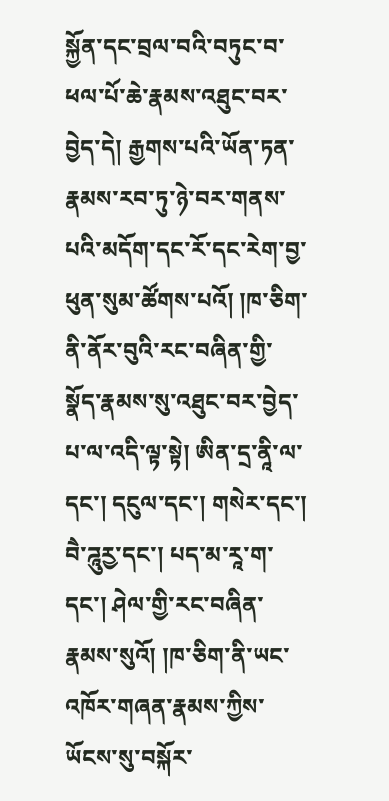སྐྱོན་དང་བྲལ་བའི་བཏུང་བ་ཕལ་པོ་ཆེ་རྣམས་འཐུང་བར་བྱེད་དེ། རྒྱགས་པའི་ཡོན་ཏན་རྣམས་རབ་ཏུ་ཉེ་བར་གནས་པའི་མདོག་དང་རོ་དང་རེག་བྱ་ཕུན་སུམ་ཚོགས་པའོ། །ཁ་ཅིག་ནི་ནོར་བུའི་རང་བཞིན་གྱི་སྣོད་རྣམས་སུ་འཐུང་བར་བྱེད་པ་ལ་འདི་ལྟ་སྟེ། ཨིན་དྲ་ནཱི་ལ་དང་། དངུལ་དང་། གསེར་དང་། བཻ་ཌཱུརྱ་དང་། པད་མ་རཱ་ག་དང་། ཤེལ་གྱི་རང་བཞིན་རྣམས་སུའོ། །ཁ་ཅིག་ནི་ཡང་འཁོར་གཞན་རྣམས་ཀྱིས་ཡོངས་སུ་བསྐོར་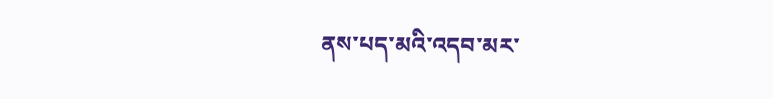ནས་པད་མའི་འདབ་མར་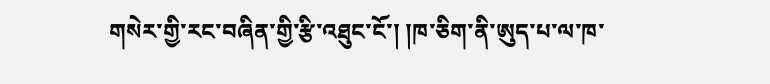གསེར་གྱི་རང་བཞིན་གྱི་རྩི་འཐུང་ངོ་། །ཁ་ཅིག་ནི་ཨུད་པ་ལ་ཁ་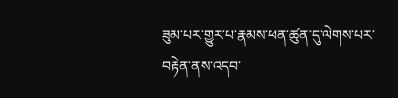ཟུམ་པར་གྱུར་པ་རྣམས་ཕན་ཚུན་དུ་ལེགས་པར་བརྟེན་ནས་འདབ་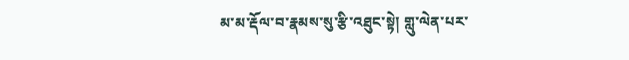མ་མ་རྡོལ་བ་རྣམས་སུ་རྩི་འཐུང་སྟེ། གླུ་ལེན་པར་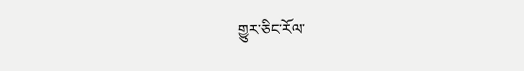གྱུར་ཅིང་རོལ་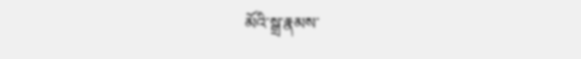མོའི་སྒྲ་རྣམས་